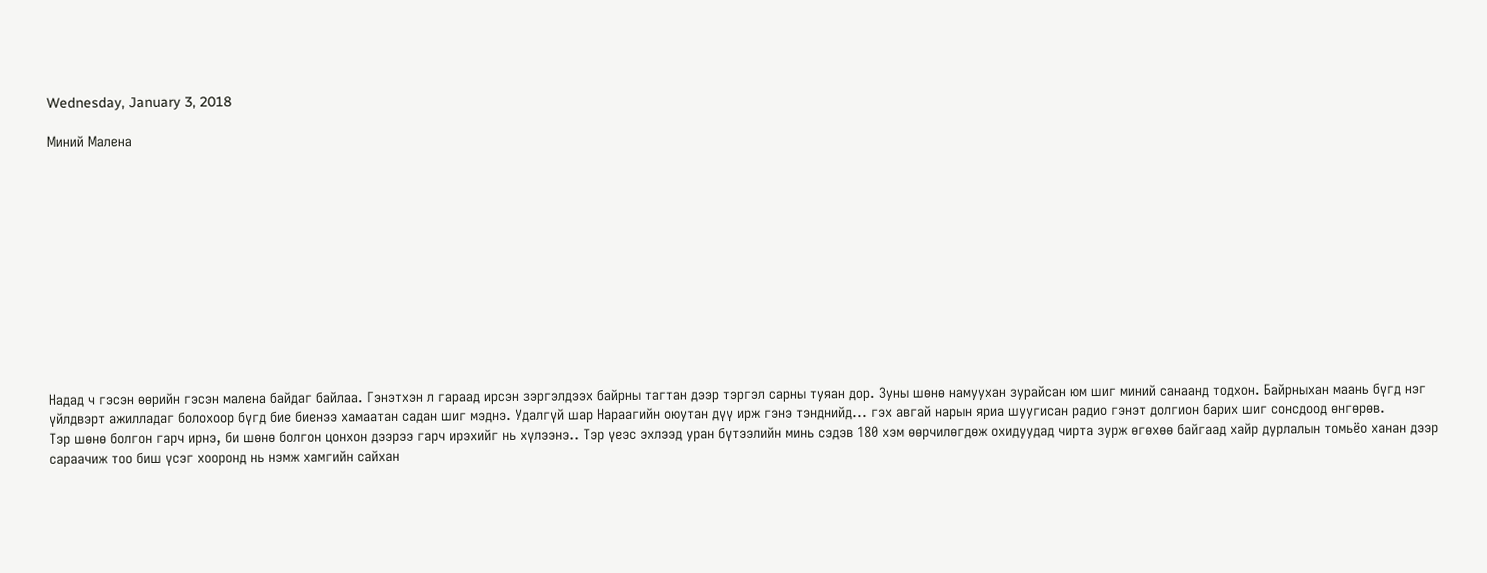Wednesday, January 3, 2018

Миний Малена












Надад ч гэсэн өөрийн гэсэн малена байдаг байлаа. Гэнэтхэн л гараад ирсэн зэргэлдээх байрны тагтан дээр тэргэл сарны туяан дор. Зуны шөнө намуухан зурайсан юм шиг миний санаанд тодхон. Байрныхан маань бүгд нэг үйлдвэрт ажилладаг болохоор бүгд бие биенээ хамаатан садан шиг мэднэ. Удалгүй шар Нараагийн оюутан дүү ирж гэнэ тэнднийд... гэх авгай нарын яриа шуугисан радио гэнэт долгион барих шиг сонсдоод өнгөрөв.
Тэр шөнө болгон гарч ирнэ, би шөнө болгон цонхон дээрээ гарч ирэхийг нь хүлээнэ.. Тэр үеэс эхлээд уран бүтээлийн минь сэдэв 180 хэм өөрчилөгдөж охидуудад чирта зурж өгөхөө байгаад хайр дурлалын томьёо ханан дээр сараачиж тоо биш үсэг хооронд нь нэмж хамгийн сайхан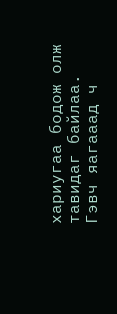хариугаа бодож олж тавидаг байлаа.
Гэвч яагааад ч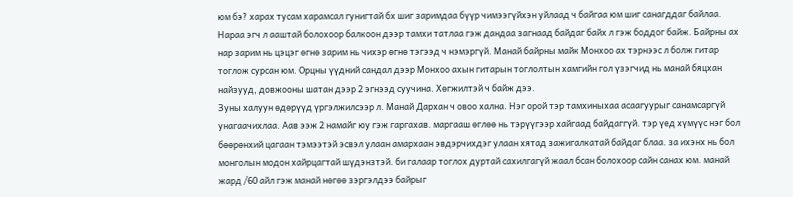юм бэ? харах тусам харамсал гунигтай бх шиг заримдаа бүүр чимээгүйхэн уйлаад ч байгаа юм шиг санагддаг байлаа. Нараа эгч л ааштай болохоор балкоон дээр тамхи татлаа гэж дандаа загнаад байдаг байх л гэж боддог байж. Байрны ах нар зарим нь цэцэг өгнө зарим нь чихэр өгнө тэгээд ч нэмэргүй. Манай байрны майк Монхоо ах тэрнээс л болж гитар тоглож сурсан юм. Орцны үүдний сандал дээр Монхоо ахын гитарын тоглолтын хамгийн гол үзэгчид нь манай бяцхан найзууд, довжооны шатан дээр 2 эгнээд суучина. Хөгжилтэй ч байж дээ.
Зуны халуун өдөрүүд үргэлжилсээр л. Манай Дархан ч овоо хална. Нэг орой тэр тамхиныхаа асаагуурыг санамсаргүй унагаачихлаа. Аав ээж 2 намайг юу гэж гаргахав. маргааш өглөө нь тэрүүгээр хайгаад байдаггүй. тэр үед хүмүүс нэг бол бөөрөнхий цагаан тэмээтэй эсвэл улаан амархаан эвдэрчихдэг улаан хятад зажигалкатай байдаг блаа. за ихэнх нь бол монголын модон хайрцагтай шүдэнзтэй. би галаар тоглох дуртай сахилгагүй жаал бсан болохоор сайн санах юм. манай жард /60 айл гэж манай нөгөө зэргэлдээ байрыг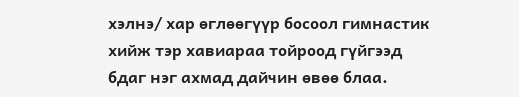хэлнэ/ хар өглөөгүүр босоол гимнастик хийж тэр хавиараа тойроод гүйгээд бдаг нэг ахмад дайчин өвөө блаа.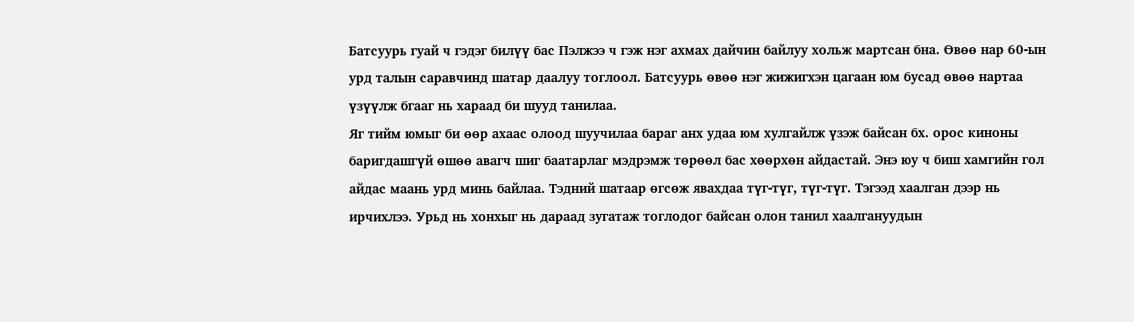Батсуурь гуай ч гэдэг билүү бас Пэлжээ ч гэж нэг ахмах дайчин байлуу хольж мартсан бна. Өвөө нар 60-ын урд талын саравчинд шатар даалуу тоглоол. Батсуурь өвөө нэг жижигхэн цагаан юм бусад өвөө нартаа үзүүлж бгааг нь хараад би шууд танилаа.
Яг тийм юмыг би өөр ахаас олоод шуучилаа бараг анх удаа юм хулгайлж үзэж байсан бх. орос киноны баригдашгүй өшөө авагч шиг баатарлаг мэдрэмж төрөөл бас хөөрхөн айдастай. Энэ юу ч биш хамгийн гол айдас маань урд минь байлаа. Тэдний шатаар өгсөж явахдаа түг-түг, түг-түг. Тэгээд хаалган дээр нь ирчихлээ. Урьд нь хонхыг нь дараад зугатаж тоглодог байсан олон танил хаалгануудын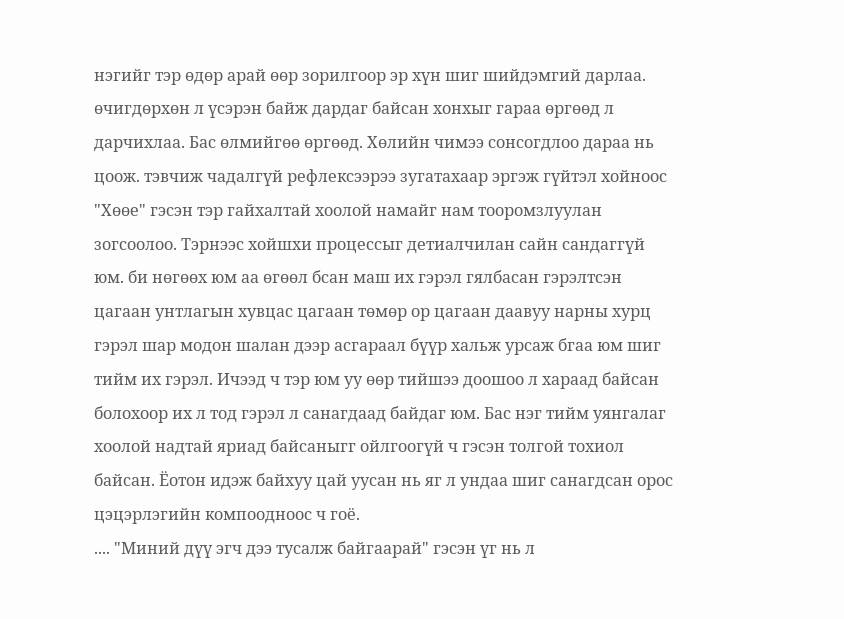нэгийг тэр өдөр арай өөр зорилгоор эр хүн шиг шийдэмгий дарлаа. өчигдөрхөн л үсэрэн байж дардаг байсан хонхыг гараа өргөөд л дарчихлаа. Бас өлмийгөө өргөөд. Хөлийн чимээ сонсогдлоо дараа нь цоож. тэвчиж чадалгүй рефлексээрээ зугатахаар эргэж гүйтэл хойноос "Хөөе" гэсэн тэр гайхалтай хоолой намайг нам тооромзлуулан зогсоолоо. Тэрнээс хойшхи процессыг детиалчилан сайн сандаггүй юм. би нөгөөх юм аа өгөөл бсан маш их гэрэл гялбасан гэрэлтсэн цагаан унтлагын хувцас цагаан төмөр ор цагаан даавуу нарны хурц гэрэл шар модон шалан дээр асгараал бүүр хальж урсаж бгаа юм шиг тийм их гэрэл. Ичээд ч тэр юм уу өөр тийшээ доошоо л хараад байсан болохоор их л тод гэрэл л санагдаад байдаг юм. Бас нэг тийм уянгалаг хоолой надтай яриад байсаныгг ойлгоогүй ч гэсэн толгой тохиол байсан. Ёотон идэж байхуу цай уусан нь яг л ундаа шиг санагдсан орос цэцэрлэгийн компоодноос ч гоё.
.... "Миний дүү эгч дээ тусалж байгаарай" гэсэн үг нь л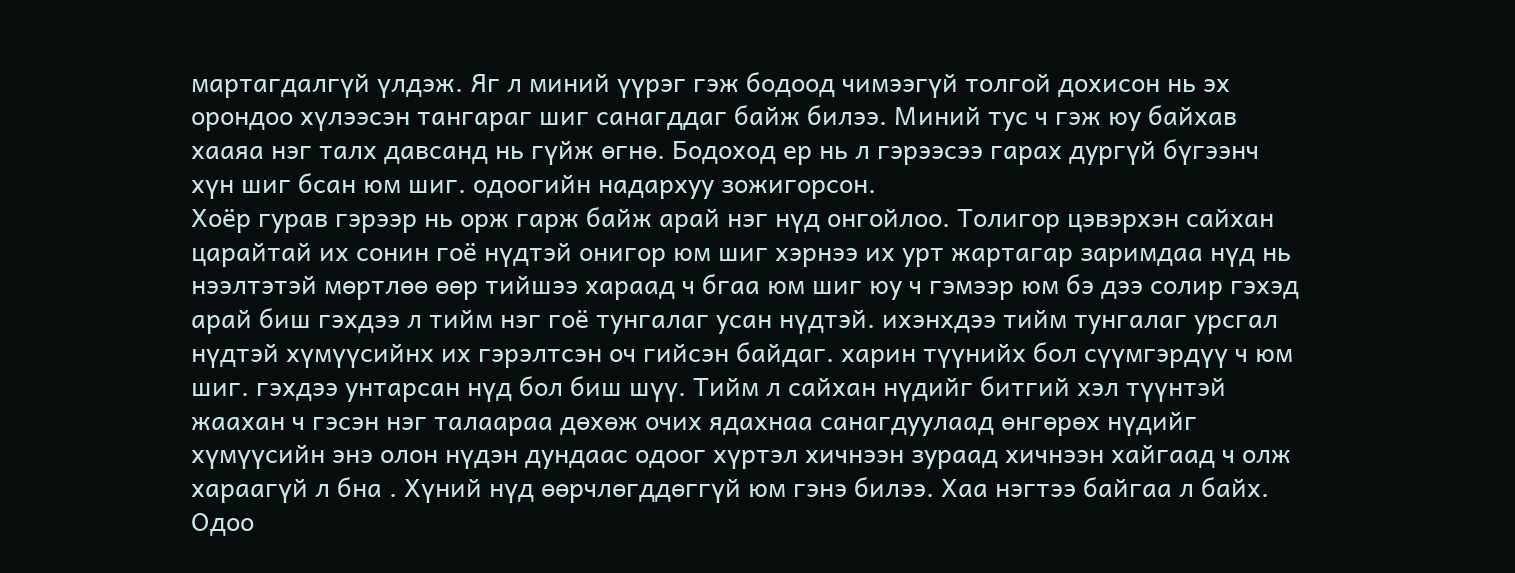мартагдалгүй үлдэж. Яг л миний үүрэг гэж бодоод чимээгүй толгой дохисон нь эх орондоо хүлээсэн тангараг шиг санагддаг байж билээ. Миний тус ч гэж юу байхав хааяа нэг талх давсанд нь гүйж өгнө. Бодоход ер нь л гэрээсээ гарах дургүй бүгээнч хүн шиг бсан юм шиг. одоогийн надархуу зожигорсон.
Хоёр гурав гэрээр нь орж гарж байж арай нэг нүд онгойлоо. Толигор цэвэрхэн сайхан царайтай их сонин гоё нүдтэй онигор юм шиг хэрнээ их урт жартагар заримдаа нүд нь нээлтэтэй мөртлөө өөр тийшээ хараад ч бгаа юм шиг юу ч гэмээр юм бэ дээ солир гэхэд арай биш гэхдээ л тийм нэг гоё тунгалаг усан нүдтэй. ихэнхдээ тийм тунгалаг урсгал нүдтэй хүмүүсийнх их гэрэлтсэн оч гийсэн байдаг. харин түүнийх бол сүүмгэрдүү ч юм шиг. гэхдээ унтарсан нүд бол биш шүү. Тийм л сайхан нүдийг битгий хэл түүнтэй жаахан ч гэсэн нэг талаараа дөхөж очих ядахнаа санагдуулаад өнгөрөх нүдийг хүмүүсийн энэ олон нүдэн дундаас одоог хүртэл хичнээн зураад хичнээн хайгаад ч олж хараагүй л бна . Хүний нүд өөрчлөгддөггүй юм гэнэ билээ. Хаа нэгтээ байгаа л байх.
Одоо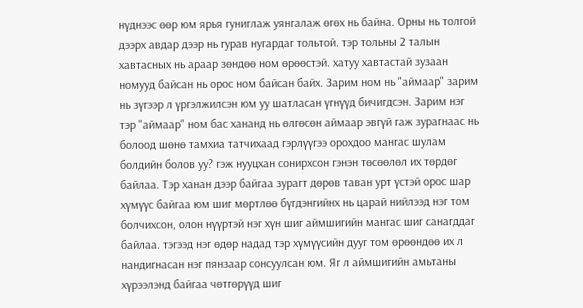нүднээс өөр юм ярья гуниглаж уянгалаж өгөх нь байна. Орны нь толгой дээрх авдар дээр нь гурав нугардаг тольтой. тэр тольны 2 талын хавтасных нь араар зөндөө ном өрөөстэй. хатуу хавтастай зузаан номууд байсан нь орос ном байсан байх. Зарим ном нь "аймаар" зарим нь зүгээр л үргэлжилсэн юм уу шатласан үгнүүд бичигдсэн. Зарим нэг тэр "аймаар" ном бас хананд нь өлгөсөн аймаар эвгүй гаж зурагнаас нь болоод шөнө тамхиа татчихаад гэрлүүгээ орохдоо мангас шулам болдийн болов уу? гэж нууцхан сонирхсон гэнэн төсөөлөл их төрдөг байлаа. Тэр ханан дээр байгаа зурагт дөрөв таван урт үстэй орос шар хүмүүс байгаа юм шиг мөртлөө бүгдэнгийнх нь царай нийлээд нэг том болчихсон, олон нүүртэй нэг хүн шиг аймшигийн мангас шиг санагддаг байлаа. тэгээд нэг өдөр надад тэр хүмүүсийн дууг том өрөөндөө их л нандигнасан нэг пянзаар сонсуулсан юм. Яг л аймшигийн амьтаны хүрээлэнд байгаа чөтгөрүүд шиг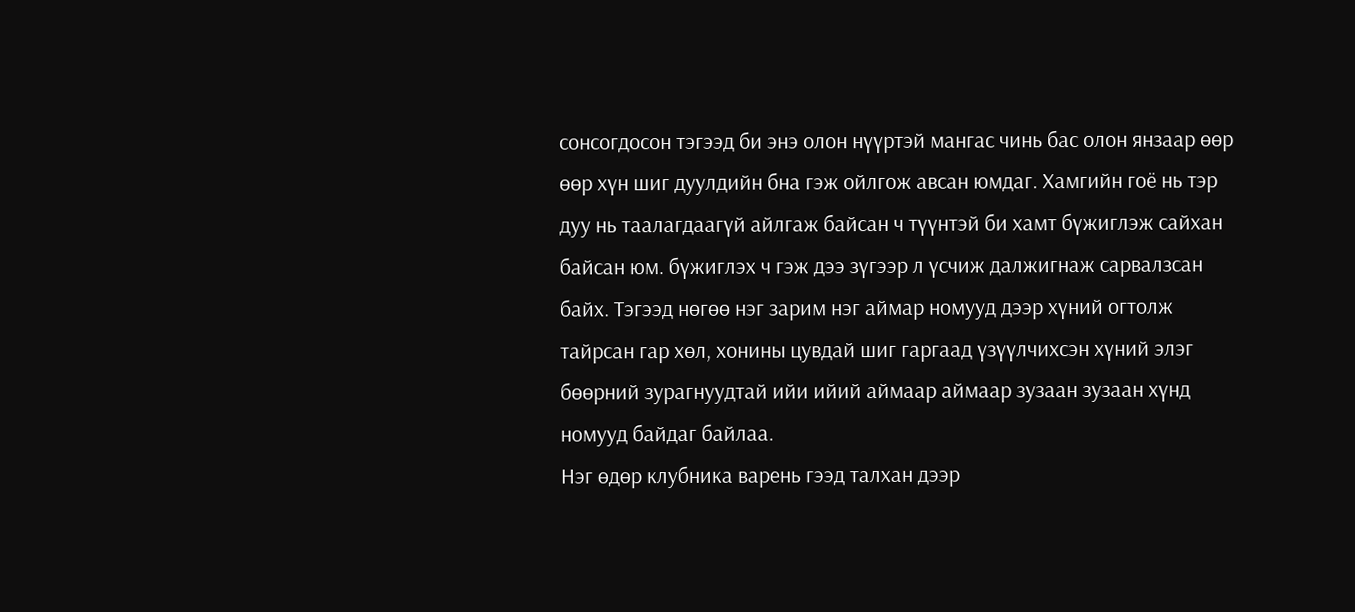сонсогдосон тэгээд би энэ олон нүүртэй мангас чинь бас олон янзаар өөр өөр хүн шиг дуулдийн бна гэж ойлгож авсан юмдаг. Хамгийн гоё нь тэр дуу нь таалагдаагүй айлгаж байсан ч түүнтэй би хамт бүжиглэж сайхан байсан юм. бүжиглэх ч гэж дээ зүгээр л үсчиж далжигнаж сарвалзсан байх. Тэгээд нөгөө нэг зарим нэг аймар номууд дээр хүний огтолж тайрсан гар хөл, хонины цувдай шиг гаргаад үзүүлчихсэн хүний элэг бөөрний зурагнуудтай ийи ийий аймаар аймаар зузаан зузаан хүнд номууд байдаг байлаа.
Нэг өдөр клубника варень гээд талхан дээр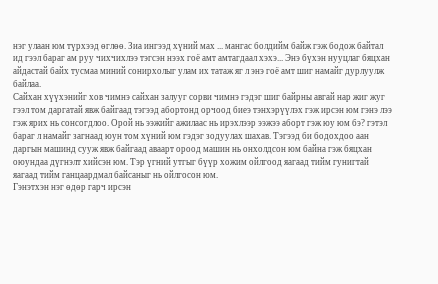нэг улаан юм түрхээд өглөө. Зиа ингээд хүний мах ... мангас болдийм байж гэж бодож байтал ид гээл бараг ам руу чихчихлээ тэгсэн нээх гоё амт амтагдаал хэхэ... Энэ бүхэн нууцлаг бяцхан айдастай байх тусмаа миний сонирхолыг улам их татаж яг л энэ гоё амт шиг намайг дурлуулж байлаа.
Сайхан хүүхэнийг хов чимнэ сайхан залууг сорви чимнэ гэдэг шиг байрны авгай нар жиг жуг гээл том даргатай явж байгаад тэгээд абортонд орчоод биеэ тэнхэрүүлэх гэж ирсэн юм гэнэ лээ гэж ярих нь сонсогдлоо. Орой нь ээжийг ажилаас нь ирэхлээр ээжээ аборт гэж юу юм бэ? гэтэл бараг л намайг загнаад юун том хүний юм гэдэг зодуулах шахав. Тэгээд би бодохдоо аан даргын машинд сууж явж байгаад аваарт ороод машин нь онхолдсон юм байна гэж бяцхан оюундаа дүгнэлт хийсэн юм. Тэр үгний утгыг бүүр хожим ойлгоод яагаад тийм гунигтай яагаад тийм ганцаардмал байсаныг нь ойлгосон юм.
Гэнэтхэн нэг өдөр гарч ирсэн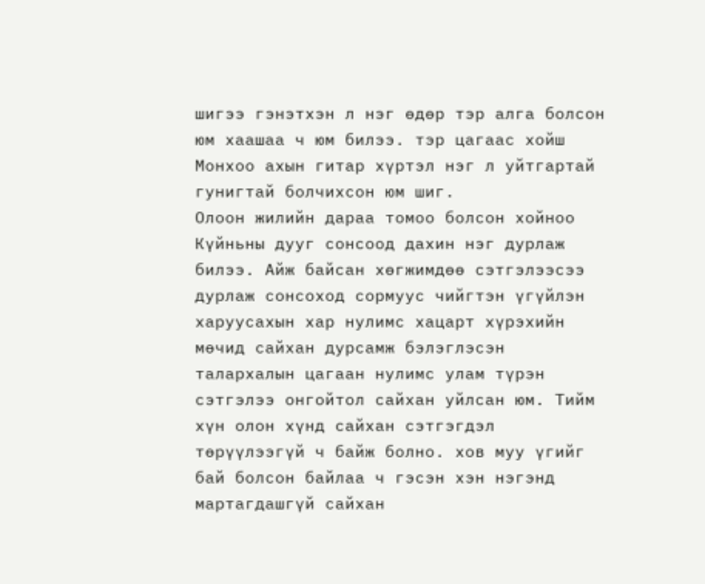шигээ гэнэтхэн л нэг өдөр тэр алга болсон юм хаашаа ч юм билээ. тэр цагаас хойш Монхоо ахын гитар хүртэл нэг л уйтгартай гунигтай болчихсон юм шиг.
Олоон жилийн дараа томоо болсон хойноо Күйньны дууг сонсоод дахин нэг дурлаж билээ. Айж байсан хөгжимдөө сэтгэлээсээ дурлаж сонсоход сормуус чийгтэн үгүйлэн харуусахын хар нулимс хацарт хүрэхийн мөчид сайхан дурсамж бэлэглэсэн талархалын цагаан нулимс улам түрэн сэтгэлээ онгойтол сайхан уйлсан юм. Тийм хүн олон хүнд сайхан сэтгэгдэл төрүүлээгүй ч байж болно. хов муу үгийг бай болсон байлаа ч гэсэн хэн нэгэнд мартагдашгүй сайхан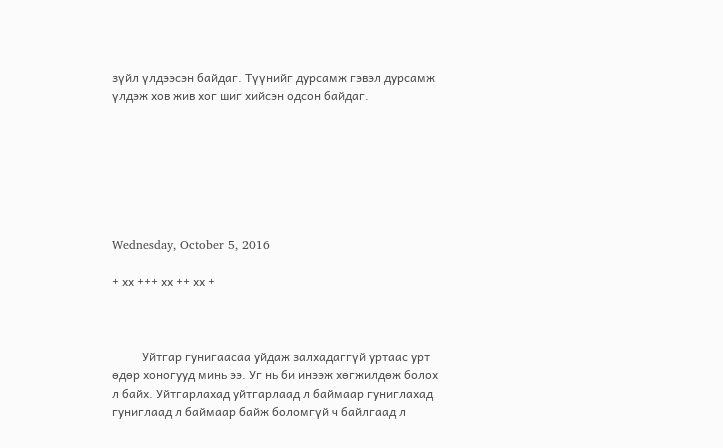зүйл үлдээсэн байдаг. Түүнийг дурсамж гэвэл дурсамж үлдэж хов жив хог шиг хийсэн одсон байдаг.







Wednesday, October 5, 2016

+ хх +++ хх ++ хх +



          Уйтгар гунигаасаа уйдаж залхадаггүй уртаас урт өдөр хоногууд минь ээ. Уг нь би инээж хөгжилдөж болох л байх. Уйтгарлахад уйтгарлаад л баймаар гуниглахад гуниглаад л баймаар байж боломгүй ч байлгаад л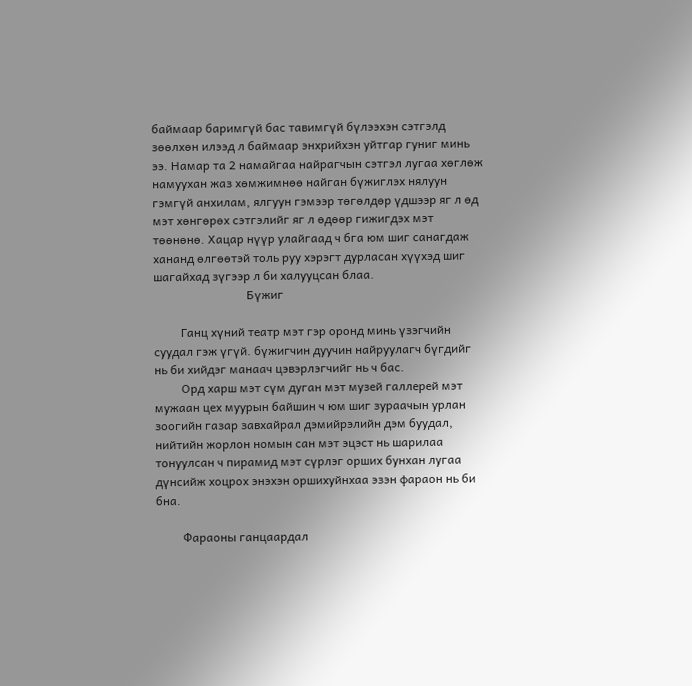баймаар баримгүй бас тавимгүй бүлээхэн сэтгэлд зөөлхөн илээд л баймаар энхрийхэн уйтгар гуниг минь ээ. Намар та 2 намайгаа найрагчын сэтгэл лугаа хөглөж намуухан жаз хөмжимнөө найган бүжиглэх нялуун гэмгүй анхилам, ялгуун гэмээр төгөлдөр үдшээр яг л өд мэт хөнгөрөх сэтгэлийг яг л өдөөр гижигдэх мэт төөнөнө. Хацар нүүр улайгаад ч бга юм шиг санагдаж хананд өлгөөтэй толь руу хэрэгт дурласан хүүхэд шиг шагайхад зүгээр л би халууцсан блаа.
                               Бүжиг

         Ганц хүний театр мэт гэр оронд минь үзэгчийн суудал гэж үгүй. бүжигчин дуучин найруулагч бүгдийг нь би хийдэг манаач цэвэрлэгчийг нь ч бас.
         Орд харш мэт сүм дуган мэт музей галлерей мэт мужаан цех муурын байшин ч юм шиг зураачын урлан зоогийн газар завхайрал дэмийрэлийн дэм буудал, нийтийн жорлон номын сан мэт эцэст нь шарилаа тонуулсан ч пирамид мэт сүрлэг орших бунхан лугаа дүнсийж хоцрох энэхэн оршихуйнхаа эзэн фараон нь би бна.

         Фараоны ганцаардал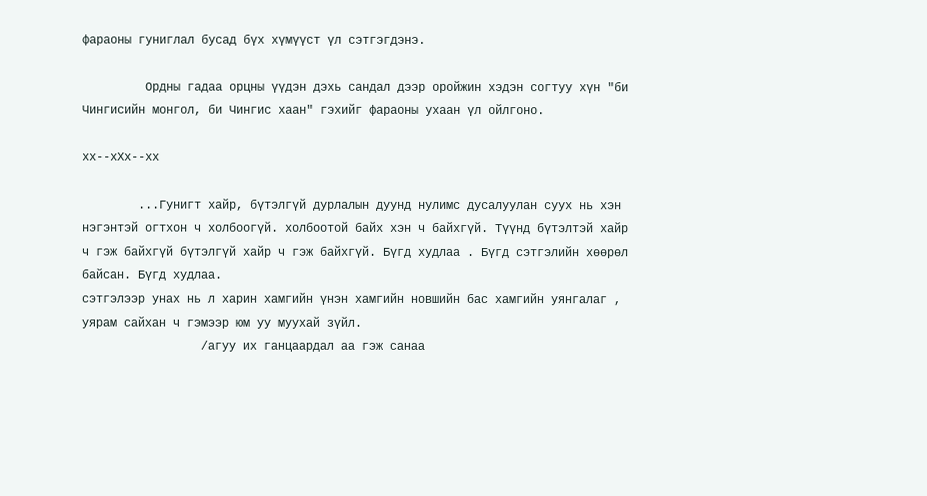фараоны гуниглал бусад бүх хүмүүст үл сэтгэгдэнэ.

         Ордны гадаа орцны үүдэн дэхь сандал дээр оройжин хэдэн согтуу хүн "би Чингисийн монгол, би Чингис хаан" гэхийг фараоны ухаан үл ойлгоно.

хх--хХх--хх

        ...Гунигт хайр, бүтэлгүй дурлалын дуунд нулимс дусалуулан суух нь хэн нэгэнтэй огтхон ч холбоогүй. холбоотой байх хэн ч байхгүй. Түүнд бүтэлтэй хайр ч гэж байхгүй бүтэлгүй хайр ч гэж байхгүй. Бүгд худлаа . Бүгд сэтгэлийн хөөрөл байсан. Бүгд худлаа.
сэтгэлээр унах нь л харин хамгийн үнэн хамгийн новшийн бас хамгийн уянгалаг , уярам сайхан ч гэмээр юм уу муухай зүйл.
                 /агуу их ганцаардал аа гэж санаа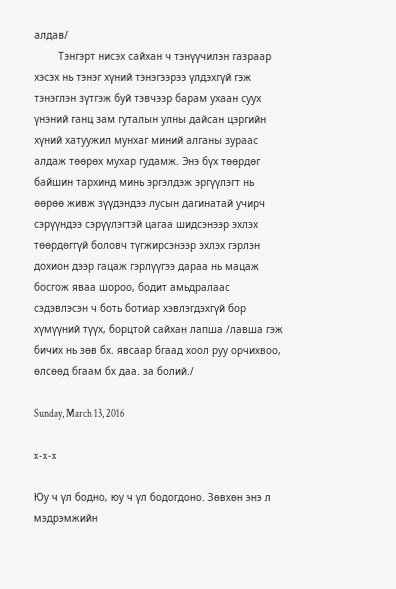алдав/
        Тэнгэрт нисэх сайхан ч тэнүүчилэн газраар хэсэх нь тэнэг хүний тэнэгээрээ үлдэхгүй гэж тэнэглэн зүтгэж буй тэвчээр барам ухаан суух үнэний ганц зам гуталын улны дайсан цэргийн хүний хатуужил мунхаг миний алганы зураас алдаж төөрөх мухар гудамж. Энэ бүх төөрдөг байшин тархинд минь эргэлдэж эргүүлэгт нь өөрөө живж зүүдэндээ лусын дагинатай учирч сэрүүндээ сэрүүлэгтэй цагаа шидсэнээр эхлэх төөрдөггүй боловч түгжирсэнээр эхлэх гэрлэн дохион дээр гацаж гэрлүүгээ дараа нь мацаж босгож яваа шороо, бодит амьдралаас сэдэвлэсэн ч боть ботиар хэвлэгдэхгүй бор хүмүүний түүх, борцтой сайхан лапша /лавша гэж бичих нь зөв бх. явсаар бгаад хоол руу орчихвоо, өлсөөд бгаам бх даа. за болий./

Sunday, March 13, 2016

x-x-x

Юу ч үл бодно, юу ч үл бодогдоно. Зөвхөн энэ л мэдрэмжийн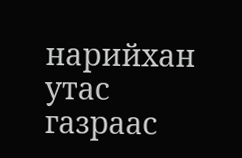нарийхан утас газраас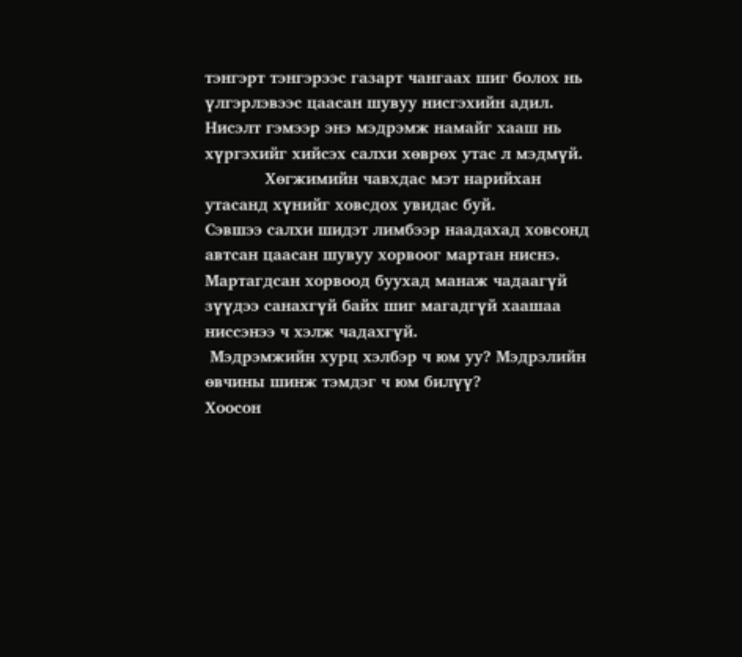тэнгэрт тэнгэрээс газарт чангаах шиг болох нь үлгэрлэвээс цаасан шувуу нисгэхийн адил. Нисэлт гэмээр энэ мэдрэмж намайг хааш нь хүргэхийг хийсэх салхи хөврөх утас л мэдмүй.
            Хөгжимийн чавхдас мэт нарийхан утасанд хүнийг ховсдох увидас буй.
Сэвшээ салхи шидэт лимбээр наадахад ховсонд автсан цаасан шувуу хорвоог мартан ниснэ.  Мартагдсан хорвоод буухад манаж чадаагүй зүүдээ санахгүй байх шиг магадгүй хаашаа ниссэнээ ч хэлж чадахгүй.
 Мэдрэмжийн хурц хэлбэр ч юм уу? Мэдрэлийн өвчины шинж тэмдэг ч юм билүү?
Хоосон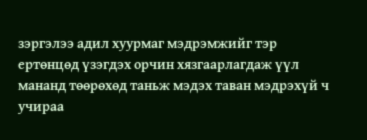зэргэлээ адил хуурмаг мэдрэмжийг тэр ертөнцөд үзэгдэх орчин хязгаарлагдаж үүл мананд төөрөхөд таньж мэдэх таван мэдрэхүй ч учираа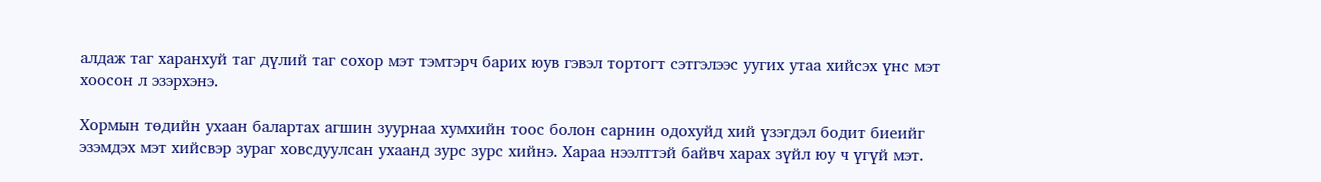алдаж таг харанхуй таг дүлий таг сохор мэт тэмтэрч барих юув гэвэл тортогт сэтгэлээс уугих утаа хийсэх үнс мэт хоосон л эзэрхэнэ.

Хормын төдийн ухаан балартах агшин зуурнаа хумхийн тоос болон сарнин одохуйд хий үзэгдэл бодит биеийг эзэмдэх мэт хийсвэр зураг ховсдуулсан ухаанд зурс зурс хийнэ. Хараа нээлттэй байвч харах зүйл юу ч үгүй мэт.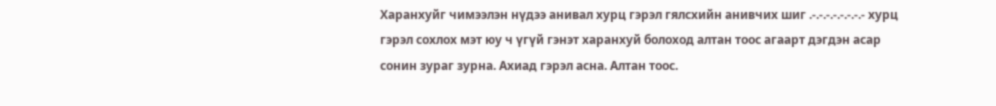Харанхуйг чимээлэн нүдээ анивал хурц гэрэл гялсхийн анивчих шиг .-.-.-.-.-.-.-.- хурц гэрэл сохлох мэт юу ч үгүй гэнэт харанхуй болоход алтан тоос агаарт дэгдэн асар сонин зураг зурна. Ахиад гэрэл асна. Алтан тоос.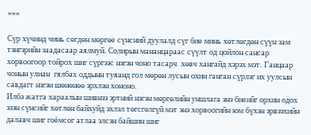***

Сүр хүчинд чинь сөгдөн мөргөе сүнсний дуулалд сүг бие минь хөтлөгдөн сүүн зам тэнгэрийн заадасаар аялмуй. Солирын мананцараас сүүлт од цойлон сансар хорвоогоор тойрох шиг сүргээс нэгэн чоно тасарч  хөвч хангайд хэрэх мэт. Ганцаар чонын улиан  гялбах оддынн туяанд гол мөрөн лусын охин ганган сүрлэг их уулсын савдагт нэгэн шөнөнөө эрхлэн хононо.
Илбэ жатга хараалын шивнээ эртний нэгэн мөргөлийн уншлага энэ биеийг орхин одох эзэн сүнсийг хөтлөн байхуйд эхлэл төгсгөлгүй мэт энэ хорвоогийн юм бүхэн эрвээхийн далавч шиг гоёмсог атлаа элсэн байшин шиг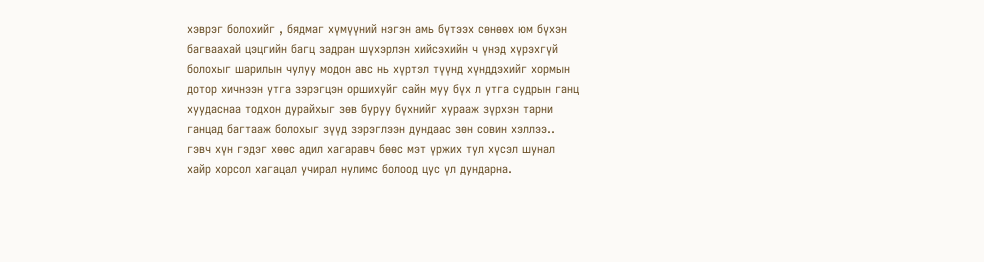хэврэг болохийг , бядмаг хүмүүний нэгэн амь бүтээх сөнөөх юм бүхэн багваахай цэцгийн багц задран шүхэрлэн хийсэхийн ч үнэд хүрэхгүй болохыг шарилын чулуу модон авс нь хүртэл түүнд хүнддэхийг хормын дотор хичнээн утга зэрэгцэн оршихуйг сайн муу бүх л утга судрын ганц хуудаснаа тодхон дурайхыг зөв буруу бүхнийг хурааж зүрхэн тарни ганцад багтааж болохыг зүүд зэрэглээн дундаас зөн совин хэллээ..
гэвч хүн гэдэг хөөс адил хагаравч бөөс мэт үржих тул хүсэл шунал хайр хорсол хагацал учирал нулимс болоод цус үл дундарна.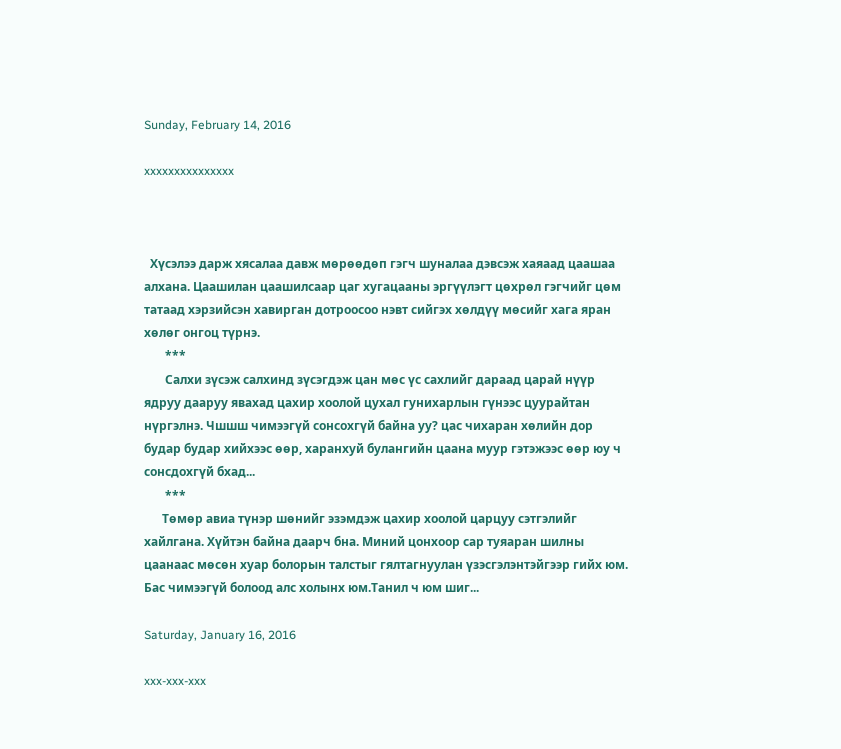Sunday, February 14, 2016

xxxxxxxxxxxxxxx



  Хүсэлээ дарж хясалаа давж мөрөөдөп гэгч шуналаа дэвсэж хаяаад цаашаа алхана. Цаашилан цаашилсаар цаг хугацааны эргүүлэгт цөхрөл гэгчийг цөм татаад хэрзийсэн хавирган дотроосоо нэвт сийгэх хөлдүү мөсийг хага яран хөлөг онгоц түрнэ.
       ***
       Салхи зүсэж салхинд зүсэгдэж цан мөс үс сахлийг дараад царай нүүр ядруу дааруу явахад цахир хоолой цухал гунихарлын гүнээс цуурайтан нүргэлнэ. Чшшш чимээгүй сонсохгүй байна уу? цас чихаран хөлийн дор будар будар хийхээс өөр, харанхуй булангийн цаана муур гэтэжээс өөр юу ч сонсдохгүй бхад...
       ***
      Төмөр авиа түнэр шөнийг эзэмдэж цахир хоолой царцуу сэтгэлийг хайлгана. Хүйтэн байна даарч бна. Миний цонхоор сар туяаран шилны цаанаас мөсөн хуар болорын талстыг гялтагнуулан үзэсгэлэнтэйгээр гийх юм. Бас чимээгүй болоод алс холынх юм.Танил ч юм шиг...

Saturday, January 16, 2016

xxx-xxx-xxx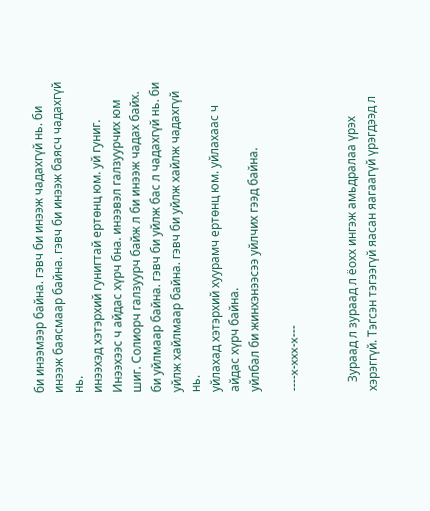би инээмээр байна. гэвч би инээж чадахгүй нь. би инээж баясмаар байна. гэвч би инээж баясч чадахгүй нь.
инээхэд хэтэрхий гунигтай ертөнц юм. уй гуниг. Инээхээс ч айдас хүрч бна. инээвэл галзуурчих юм шиг. Солиорч галзуурч байж л би инээж чадах байх.
би уйлмаар байна. гэвч би уйлж бас л чадахгүй нь. би уйлж хайлмаар байна. гэвч би уйлж хайлж чадахгүй нь.
уйлахад хэтэрхий хуурамч ертөнц юм. уйлахаас ч айдас хүрч байна.
уйлбал би жинхэнээсээ уйлчих гээд байна.

----x-xxx-x---


   Зураад л зураад л ёохх ингэж амьдралаа үрэх хэрэггүй. Тэгсэн тэгээгүй яасан яагаагүй үрэгдээд л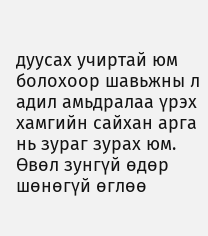дуусах учиртай юм болохоор шавьжны л адил амьдралаа үрэх хамгийн сайхан арга нь зураг зурах юм.
Өвөл зунгүй өдөр шөнөгүй өглөө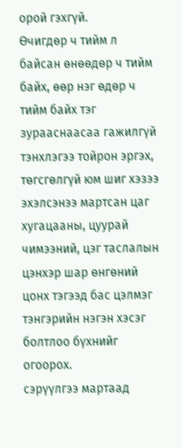орой гэхгүй.
Өчигдөр ч тийм л байсан өнөөдөр ч тийм байх, өөр нэг өдөр ч тийм байх тэг зурааснаасаа гажилгүй тэнхлэгээ тойрон эргэх, төгсгөлгүй юм шиг хэзээ эхэлсэнээ мартсан цаг хугацааны, цуурай чимээний, цэг таслалын цэнхэр шар өнгөний цонх тэгээд бас цэлмэг тэнгэрийн нэгэн хэсэг болтлоо бүхнийг огоорох.
сэрүүлгээ мартаад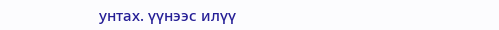унтах. үүнээс илүү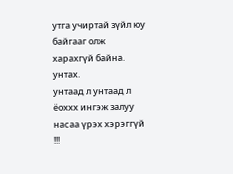утга учиртай зүйл юу байгааг олж харахгүй байна. унтах.
унтаад л унтаад л ёоххх ингэж залуу насаа үрэх хэрэггүй !!!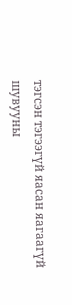тэгсэн тэгээгүй яасан яагаагүй шувууны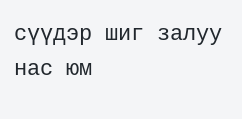сүүдэр шиг залуу нас юм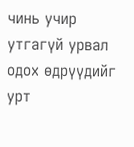чинь учир утгагүй урвал одох өдрүүдийг урт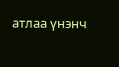атлаа үнэнч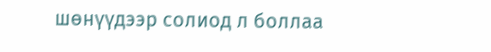шөнүүдээр солиод л боллаа